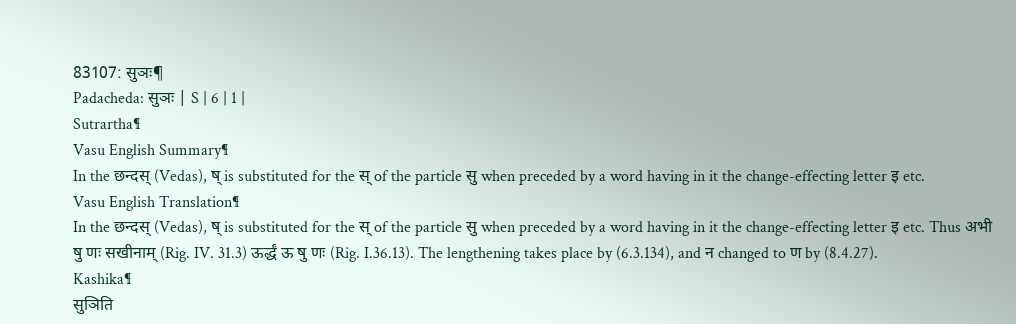83107: सुञः¶
Padacheda: सुञः | S | 6 | 1 |
Sutrartha¶
Vasu English Summary¶
In the छन्दस् (Vedas), ष् is substituted for the स् of the particle सु when preceded by a word having in it the change-effecting letter इ etc.
Vasu English Translation¶
In the छन्दस् (Vedas), ष् is substituted for the स् of the particle सु when preceded by a word having in it the change-effecting letter इ etc. Thus अभी षु णः सखीनाम् (Rig. IV. 31.3) ऊर्द्धं ऊ षु णः (Rig. I.36.13). The lengthening takes place by (6.3.134), and न changed to ण by (8.4.27).
Kashika¶
सुञिति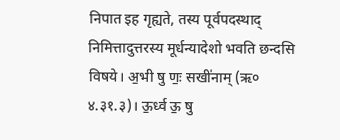निपात इह गृह्यते, तस्य पूर्वपदस्थाद् निमित्तादुत्तरस्य मूर्धन्यादेशो भवति छन्दसि विषये। अ॒भी षु णः॒ सखी॑नाम् (ऋ० ४.३१.३)। ऊ॒र्ध्व ऊ॒ षु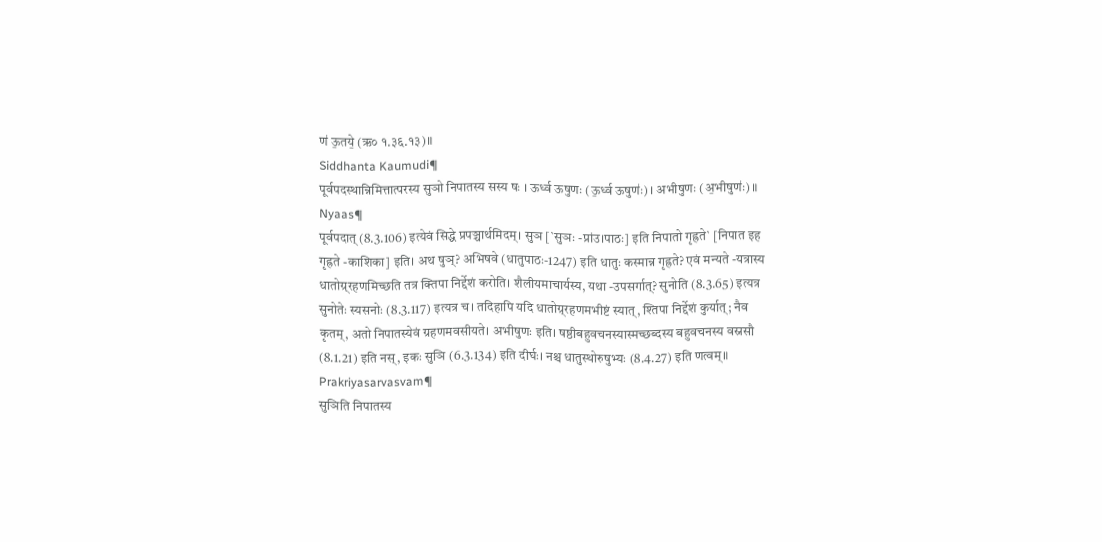ण॑ ऊ॒तये॒ (ऋ० १.३६.१३)॥
Siddhanta Kaumudi¶
पूर्वपदस्थान्निमित्तात्परस्य सुञो निपातस्य सस्य षः । ऊर्ध्व ऊषुणः (ऊ॒र्ध्व ऊषुणः॑) । अभीषुणः (अ॒भीषुणः॑) ॥
Nyaas¶
पूर्वपदात् (8.3.106) इत्येवं सिद्धे प्रपञ्चार्थमिदम्। सुञ [`सुञः -प्रांउ।पाठः] इति निपातो गृह्रते` [निपात इह गृह्रते -काशिका] इति। अथ षुञ्? अभिषवे (धातुपाठः-1247) इति धातुः कस्मान्न गृह्रते? एवं मन्यते -यत्रास्य धातोग्र्रहणमिच्छति तत्र क्तिपा निर्द्देशं करोति। शैलीयमाचार्यस्य, यथा -उपसर्गात्? सुनोति (8.3.65) इत्यत्र सुनोतेः स्यसनोः (8.3.117) इत्यत्र च। तदिहापि यदि धातोग्र्रहणमभीष्टं स्यात्, श्तिपा निर्द्देशं कुर्यात्; नैव कृतम्, अतो निपातस्येवं ग्रहणमवसीयते। अभीषुणः इति। षष्ठीबहुवचनस्यास्मच्छब्दस्य बहुवचनस्य वस्नसौ (8.1.21) इति नस्, इकः सुञि (6.3.134) इति दीर्घः। नश्च धातुस्थोरुषुभ्यः (8.4.27) इति णत्वम्॥
Prakriyasarvasvam¶
सुञिति निपातस्य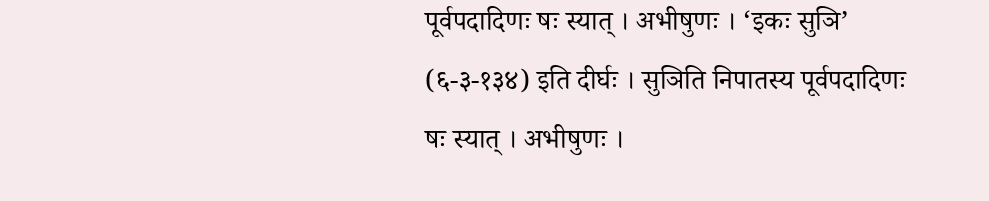पूर्वपदादिणः षः स्यात् । अभीषुणः । ‘इकः सुञि’ (६-३-१३४) इति दीर्घः । सुञिति निपातस्य पूर्वपदादिणः षः स्यात् । अभीषुणः ।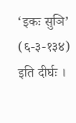‘इकः सुञि’ (६-३-१३४) इति दीर्घः ।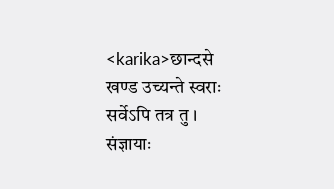<karika>छान्दसे खण्ड उच्यन्ते स्वराः सर्वेऽपि तत्र तु । संज्ञायाः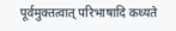पूर्वमुक्तत्वात् परिभाषादि कथ्यते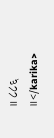॥ ८८६ ॥</karika>